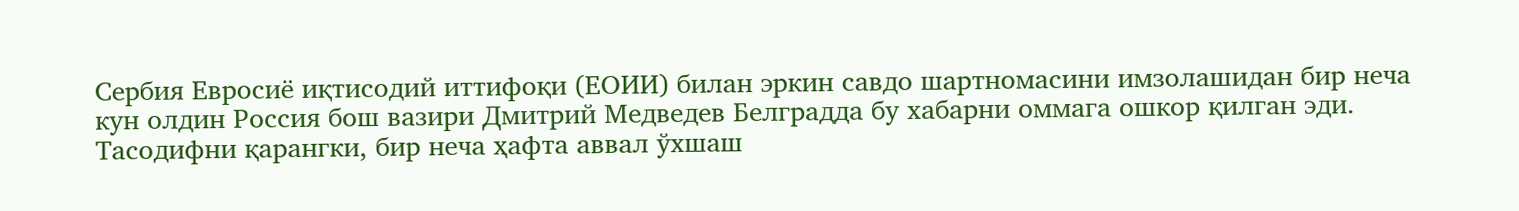Сербия Евросиё иқтисодий иттифоқи (ЕОИИ) билан эркин савдо шартномасини имзолашидан бир неча кун олдин Россия бош вазири Дмитрий Медведев Белградда бу хабарни оммага ошкор қилган эди. Тасодифни қарангки, бир неча ҳафта аввал ўхшаш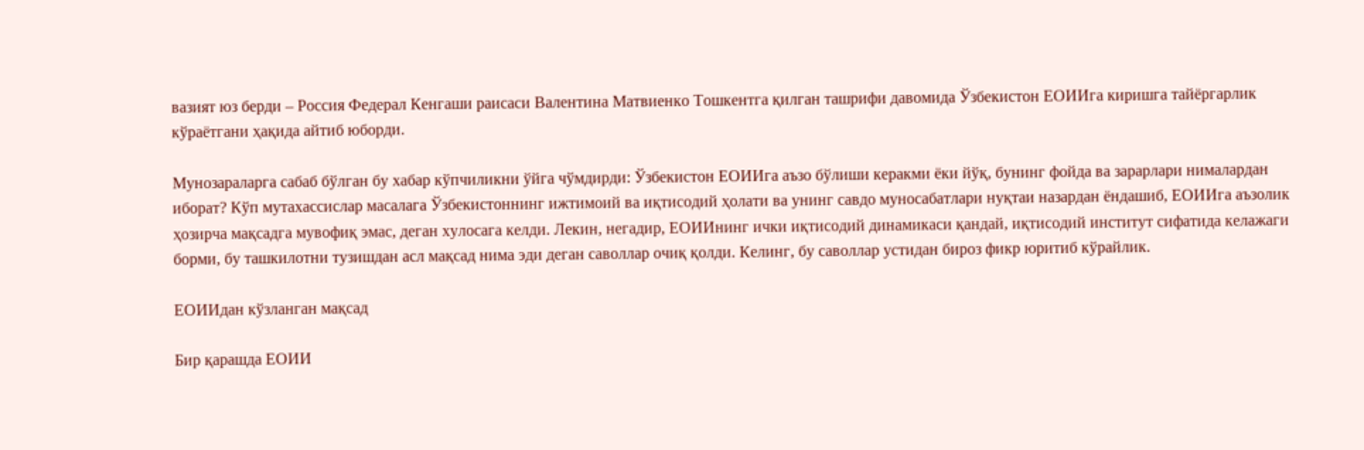вазият юз берди – Россия Федерал Кенгаши раисаси Валентина Матвиенко Тошкентга қилган ташрифи давомида Ўзбекистон ЕОИИга киришга тайёргарлик кўраётгани ҳақида айтиб юборди.

Мунозараларга сабаб бўлган бу хабар кўпчиликни ўйга чўмдирди: Ўзбекистон ЕОИИга аъзо бўлиши керакми ёки йўқ, бунинг фойда ва зарарлари нималардан иборат? Кўп мутахассислар масалага Ўзбекистоннинг ижтимоий ва иқтисодий ҳолати ва унинг савдо муносабатлари нуқтаи назардан ёндашиб, ЕОИИга аъзолик ҳозирча мақсадга мувофиқ эмас, деган хулосага келди. Лекин, негадир, ЕОИИнинг ички иқтисодий динамикаси қандай, иқтисодий институт сифатида келажаги борми, бу ташкилотни тузишдан асл мақсад нима эди деган саволлар очиқ қолди. Келинг, бу саволлар устидан бироз фикр юритиб кўрайлик.

ЕОИИдан кўзланган мақсад

Бир қарашда ЕОИИ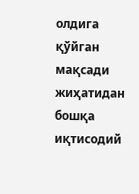олдига қўйган мақсади жиҳатидан бошқа иқтисодий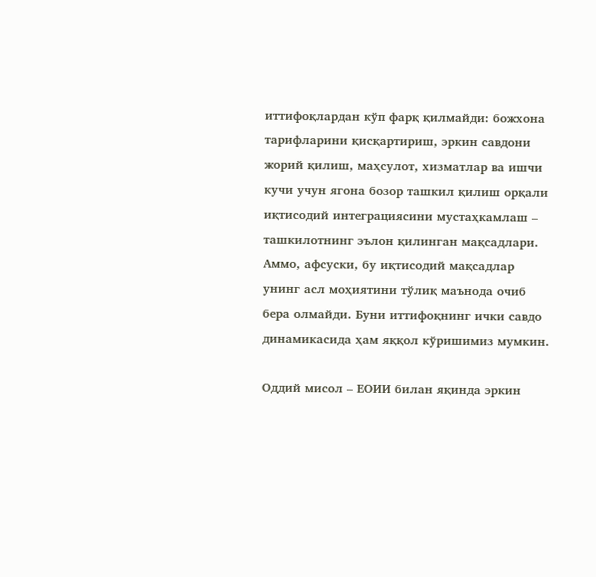иттифоқлардан кўп фарқ қилмайди: божхона тарифларини қисқартириш, эркин савдони жорий қилиш, маҳсулот, хизматлар ва ишчи кучи учун ягона бозор ташкил қилиш орқали иқтисодий интеграциясини мустаҳкамлаш – ташкилотнинг эълон қилинган мақсадлари. Аммо, афсуски, бу иқтисодий мақсадлар унинг асл моҳиятини тўлиқ маънода очиб бера олмайди. Буни иттифоқнинг ички савдо динамикасида ҳам яққол кўришимиз мумкин.

Оддий мисол – ЕОИИ билан яқинда эркин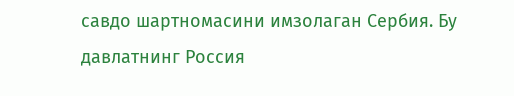савдо шартномасини имзолаган Сербия. Бу давлатнинг Россия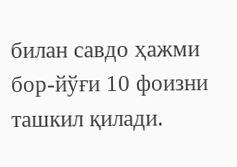билан савдо ҳажми бор-йўғи 10 фоизни ташкил қилади.